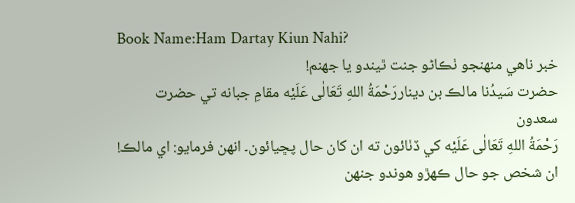Book Name:Ham Dartay Kiun Nahi?
خبر ناهي منهنجو ٺڪاڻو جنت ٿيندو يا جهنم!
حضرت سَيدُنا مالڪ بن ديناررَحْمَةُ اللهِ تَعَالٰى عَلَيْه مقامِ جبانه تي حضرت سعدون
رَحْمَةُ اللهِ تَعَالٰى عَلَيْه کي ڏٺائون ته ان کان حال پڇيائون۔ انهن فرمايو: اي مالڪ! ان شخص جو حال ڪهڙو هوندو جنهن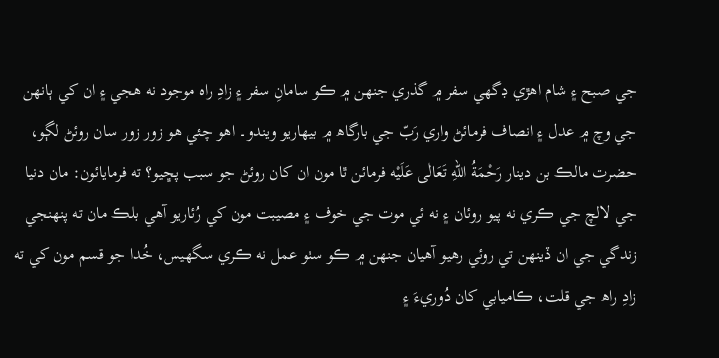جي صبح ۽ شام اهڙي ڊگھي سفر ۾ گذري جنهن ۾ ڪو سامانِ سفر ۽ زادِ راه موجود نه هجي ۽ ان کي ٻانهن جي وچ ۾ عدل ۽ انصاف فرمائڻ واري رَبّ جي بارگاھ ۾ بيهاريو ويندو۔ اهو چئي هو زور زور سان روئڻ لڳو، حضرت مالڪ بن دينار رَحْمَةُ اللهِ تَعَالٰى عَلَيْه فرمائن ٿا مون ان کان روئڻ جو سبب پڇيو؟ ته فرمايائون: مان دنيا جي لالچ جي ڪري نه پيو روئان ۽ نه ئي موت جي خوف ۽ مصيبت مون کي رُئاريو آهي بلڪ مان ته پنهنجي زندگي جي ان ڏينهن تي روئي رهيو آهيان جنهن ۾ ڪو سٺو عمل نه ڪري سگھيس، خُدا جو قسم مون کي ته زادِ راھ جي قلت، ڪاميابي کان دُوريءَ ۽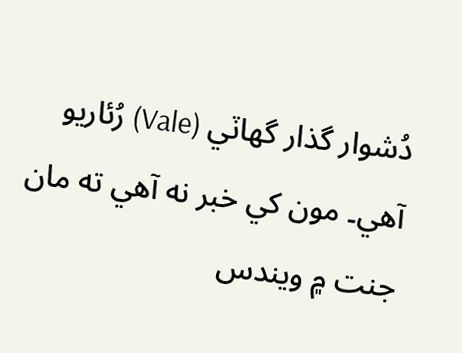دُشوار گذار گھاٽي (Vale) رُئاريو آهي۔ مون کي خبر نه آهي ته مان جنت ۾ ويندس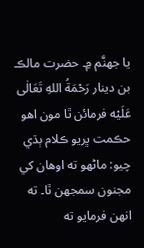يا جهنَّم ۾۔ حضرت مالڪ بن دينار رَحْمَةُ اللهِ تَعَالٰى عَلَيْه فرمائن ٿا مون اهو حڪمت ڀريو ڪلام ٻڌي چيو: ماڻهو ته اوهان کي مجنون سمجھن ٿا۔ ته انهن فرمايو ته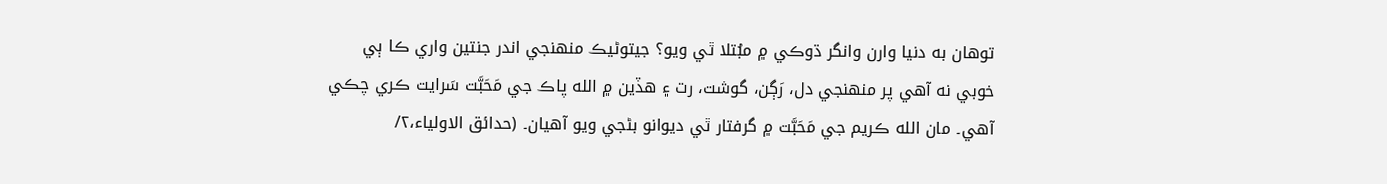توهان به دنيا وارن وانگر ڌوڪي ۾ مبُتلا ٿي ويو؟ جيتوڻيڪ منهنجي اندر جنتين واري ڪا ٻي خوبي نه آهي پر منهنجي دل، رَڳن، گوشت، رت ۽ هڏين ۾ الله پاڪ جي مَحَبَّت سَرايت ڪري چڪي آهي۔ مان الله ڪريم جي مَحَبَّت ۾ گرفتار ٿي ديوانو بڻجي ويو آهيان۔ (حدائق الاولياء،۲/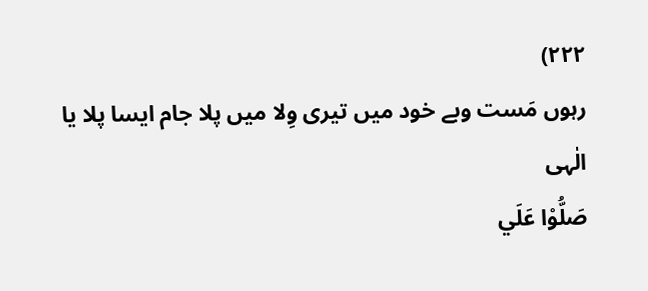۲۲۲)
رہوں مَست وبے خود میں تیری وِلا میں پلا جام ایسا پلا یا الٰہی
صَلُّوْا عَلَي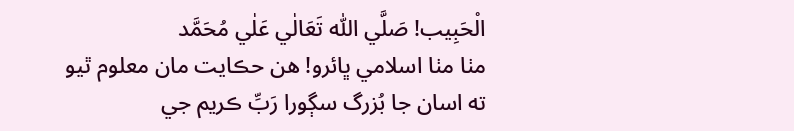الْحَبِيب! صَلَّي اللّٰه تَعَالٰي عَلٰي مُحَمَّد
مٺا مٺا اسلامي ڀائرو! هن حڪايت مان معلوم ٿيو ته اسان جا بُزرگ سڳورا رَبِّ ڪريم جي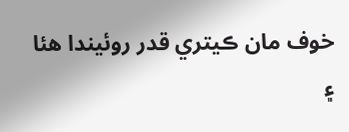خوف مان ڪيتري قدر روئيندا هئا ۽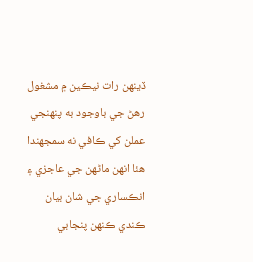ڏينهن رات نيڪين ۾ مشغول رهڻ جي باوجود به پنهنجي عملن کي ڪافي نه سمجھندا هئا انهن ماڻهن جي عاجزي ۽ انڪساري جي شان بيان ڪندي ڪنهن پنجابي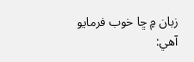زبان ۾ ڇا خوب فرمايو آهي: